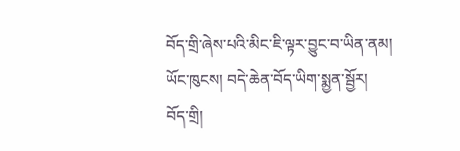བོད་གྲི་ཞེས་པའི་མིང་ཇི་ལྟར་བྱུང་བ་ཡིན་ནམ།
ཡོང་ཁུངས། བདེ་ཆེན་བོད་ཡིག་སྨྱན་སྦྱོར།
བོད་གྲི།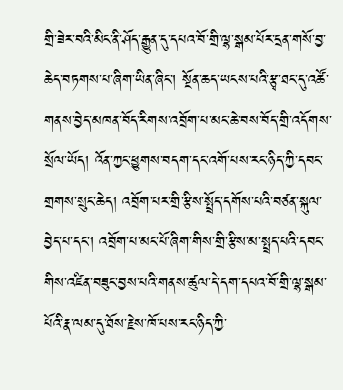གྲི་ཟེར་བའི་མིང་ནི་ཤོད་རྒྱུན་དུ་དཔའ་བོ་གྲི་ལྷ་སྒམ་པོར་དྲན་གསོ་བྱ་ཆེད་བཏགས་པ་ཞིག་ཡིན་ཞིང་། སྔོན་ཆད་ཡངས་པའི་རྩྭ་ཐང་དུ་འཚོ་གནས་བྱེད་མཁན་བོད་རིགས་འབྲོག་པ་མང་ཆེ་བས་བོད་གྲི་འདོགས་སྲོལ་ཡོད། འོན་ཀྱང་ཕྱུགས་བདག་དང་འགོ་པས་རང་ཉིད་ཀྱི་དབང་གྲགས་སྲུང་ཆེད། འབྲོག་པར་གྲི་རྩིས་སྤྲོད་དགོས་པའི་བཙན་སྐུལ་བྱེད་པ་དང་། འབྲོག་པ་མང་པོ་ཞིག་གིས་གྲི་རྩིས་མ་སྤྲད་པའི་དབང་གིས་འཛིན་བཟུང་བྱས་པའི་གནས་ཚུལ་དེ་དག་དཔའ་བོ་གྲི་ལྷ་སྒམ་པོའི་རྣ་ལམ་དུ་ཐོས་རྗེས་ཁོ་པས་རང་ཉིད་ཀྱི་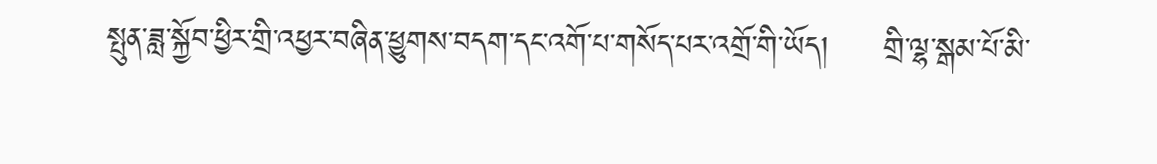སྤུན་ཟླ་སྐྱོབ་ཕྱིར་གྲི་འཕྱར་བཞིན་ཕྱུགས་བདག་དང་འགོ་པ་གསོད་པར་འགྲོ་གི་ཡོད།     གྲི་ལྷ་སྒམ་པོ་མི་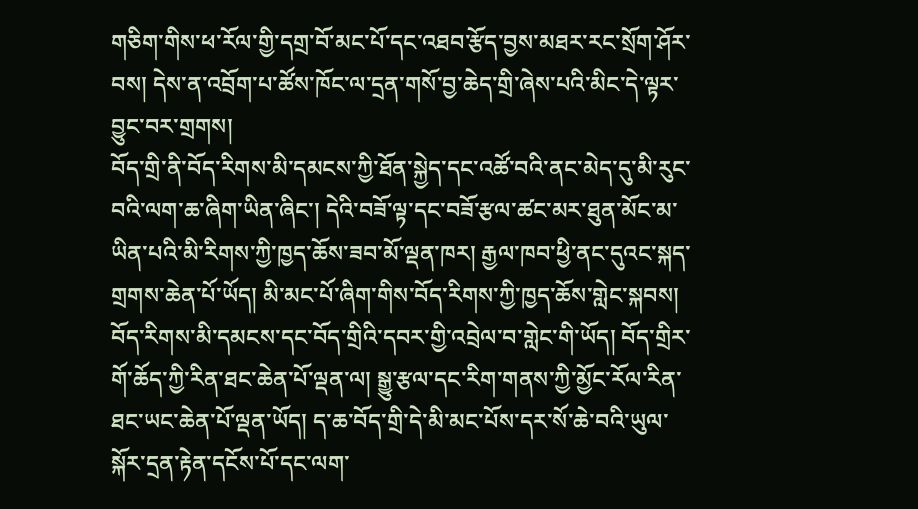གཅིག་གིས་ཕ་རོལ་གྱི་དགྲ་བོ་མང་པོ་དང་འཐབ་རྩོད་བྱས་མཐར་རང་སྲོག་ཤོར་བས། དེས་ན་འབྲོག་པ་ཚོས་ཁོང་ལ་དྲན་གསོ་བྱ་ཆེད་གྲི་ཞེས་པའི་མིང་དེ་ལྟར་བྱུང་བར་གྲགས།
བོད་གྲི་ནི་བོད་རིགས་མི་དམངས་ཀྱི་ཐོན་སྐྱེད་དང་འཚོ་བའི་ནང་མེད་དུ་མི་རུང་བའི་ལག་ཆ་ཞིག་ཡིན་ཞིང་། དེའི་བཟོ་ལྟ་དང་བཟོ་རྩལ་ཚང་མར་ཐུན་མོང་མ་ཡིན་པའི་མི་རིགས་ཀྱི་ཁྱད་ཆོས་ཟབ་མོ་ལྡན་ཁར། རྒྱལ་ཁབ་ཕྱི་ནང་དུའང་སྐད་གྲགས་ཆེན་པོ་ཡོད། མི་མང་པོ་ཞིག་གིས་བོད་རིགས་ཀྱི་ཁྱད་ཆོས་གླེང་སྐབས། བོད་རིགས་མི་དམངས་དང་བོད་གྲིའི་དབར་གྱི་འབྲེལ་བ་གླེང་གི་ཡོད། བོད་གྲིར་གོ་ཆོད་ཀྱི་རིན་ཐང་ཆེན་པོ་ལྡན་ལ། སྒྱུ་རྩལ་དང་རིག་གནས་ཀྱི་མྱོང་རོལ་རིན་ཐང་ཡང་ཆེན་པོ་ལྡན་ཡོད། ད་ཆ་བོད་གྲི་དེ་མི་མང་པོས་དར་སོ་ཆེ་བའི་ཡུལ་སྐོར་དྲན་རྟེན་དངོས་པོ་དང་ལག་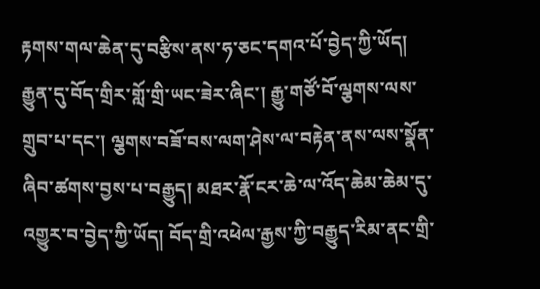རྟགས་གལ་ཆེན་དུ་བརྩིས་ནས་ཧ་ཅང་དགའ་པོ་བྱེད་ཀྱི་ཡོད།    རྒྱུན་དུ་བོད་གྲིར་གློ་གྲི་ཡང་ཟེར་ཞིང་། རྒྱུ་གཙོ་བོ་ལྕགས་ལས་གྲུབ་པ་དང་། ལྕགས་བཟོ་བས་ལག་ཤེས་ལ་བརྟེན་ནས་ལས་སྣོན་ཞིབ་ཚགས་བྱས་པ་བརྒྱུད། མཐར་རྣོ་ངར་ཆེ་ལ་འོད་ཆེམ་ཆེམ་དུ་འགྱུར་བ་བྱེད་ཀྱི་ཡོད། བོད་གྲི་འཕེལ་རྒྱས་ཀྱི་བརྒྱུད་རིམ་ནང་གྲི་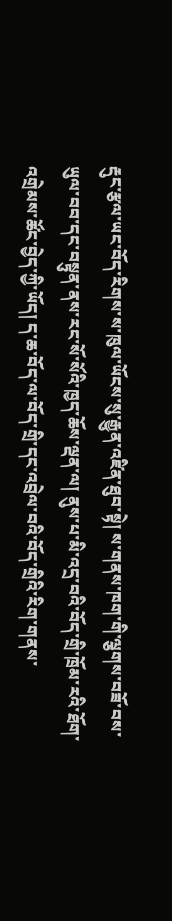རྡུང་རྩལ་ཡང་བོད་རིགས་ས་ཁུལ་ཡོངས་སུ་རྒྱུན་འཛིན་ཐུབ་སྟེ། ས་གནས་ཁག་གི་ལྕགས་བཟོ་བས་ཡུལ་བབ་དང་བསྟུན་ནས་རང་སོ་སོའི་ཁྱད་ཆོས་ལྡན་ལ། ནུས་པ་མི་འདྲ་བའི་བོད་གྲི་ཁྲོམ་རའི་ཐོག་འགྲེམས་ཚོང་བྱེད་ཀྱི་ཡོད། ད་ཆ་བོད་ལ་བོད་གྲི་དང་འབྲེལ་བའི་བོད་གྲིའི་རིག་གནས་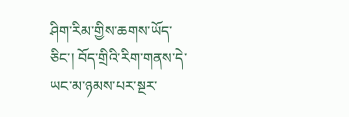ཤིག་རིམ་གྱིས་ཆགས་ཡོད་ཅིང་། བོད་གྲིའི་རིག་གནས་དེ་ཡང་མ་ཉམས་པར་སྔར་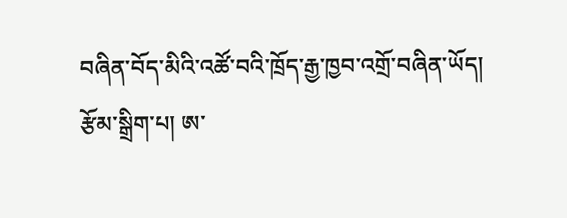བཞིན་བོད་མིའི་འཚོ་བའི་ཁྲོད་རྒྱ་ཁྱབ་འགྲོ་བཞིན་ཡོད།
རྩོམ་སྒྲིག་པ། ཨ་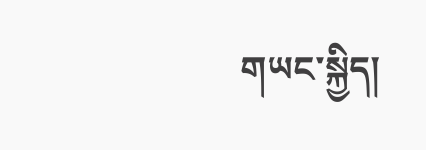གཡང་སྐྱིད།